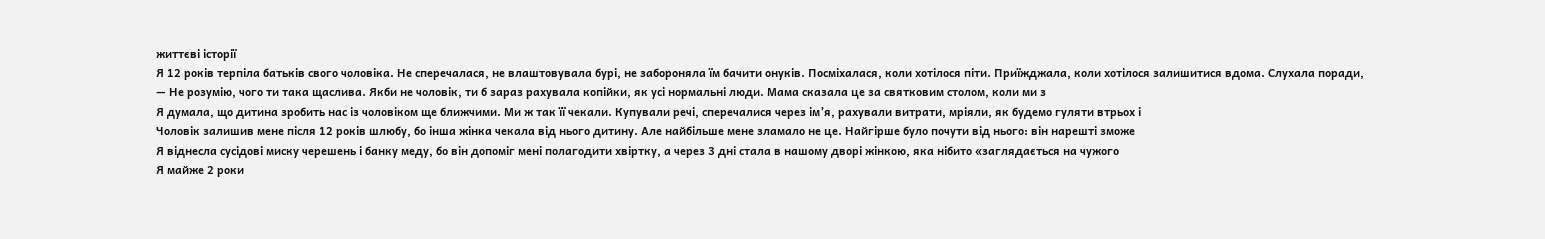життєві історії
Я 12 років терпіла батьків свого чоловіка. Не сперечалася, не влаштовувала бурі, не забороняла їм бачити онуків. Посміхалася, коли хотілося піти. Приїжджала, коли хотілося залишитися вдома. Слухала поради,
— Не розумію, чого ти така щаслива. Якби не чоловік, ти б зараз рахувала копійки, як усі нормальні люди. Мама сказала це за святковим столом, коли ми з
Я думала, що дитина зробить нас із чоловіком ще ближчими. Ми ж так її чекали. Купували речі, сперечалися через ім’я, рахували витрати, мріяли, як будемо гуляти втрьох і
Чоловік залишив мене після 12 років шлюбу, бо інша жінка чекала від нього дитину. Але найбільше мене зламало не це. Найгірше було почути від нього: він нарешті зможе
Я віднесла сусідові миску черешень і банку меду, бо він допоміг мені полагодити хвіртку, а через 3 дні стала в нашому дворі жінкою, яка нібито «заглядається на чужого
Я майже 2 роки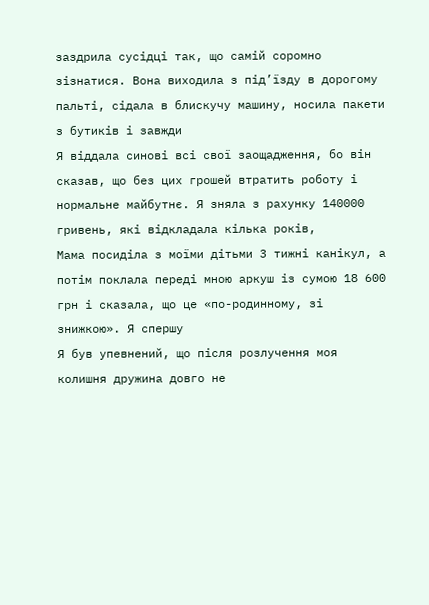заздрила сусідці так, що самій соромно зізнатися. Вона виходила з під’їзду в дорогому пальті, сідала в блискучу машину, носила пакети з бутиків і завжди
Я віддала синові всі свої заощадження, бо він сказав, що без цих грошей втратить роботу і нормальне майбутнє. Я зняла з рахунку 140000 гривень, які відкладала кілька років,
Мама посиділа з моїми дітьми 3 тижні канікул, а потім поклала переді мною аркуш із сумою 18 600 грн і сказала, що це «по-родинному, зі знижкою». Я спершу
Я був упевнений, що після розлучення моя колишня дружина довго не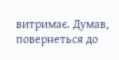витримає. Думав, повернеться до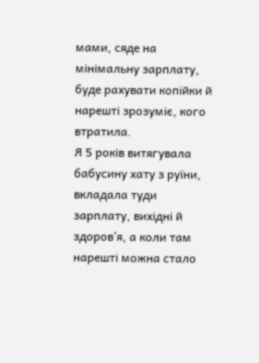мами, сяде на мінімальну зарплату, буде рахувати копійки й нарешті зрозуміє, кого втратила.
Я 5 років витягувала бабусину хату з руїни, вкладала туди зарплату, вихідні й здоров’я, а коли там нарешті можна стало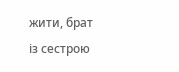жити, брат із сестрою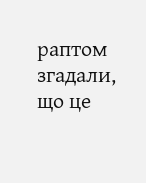раптом згадали, що це